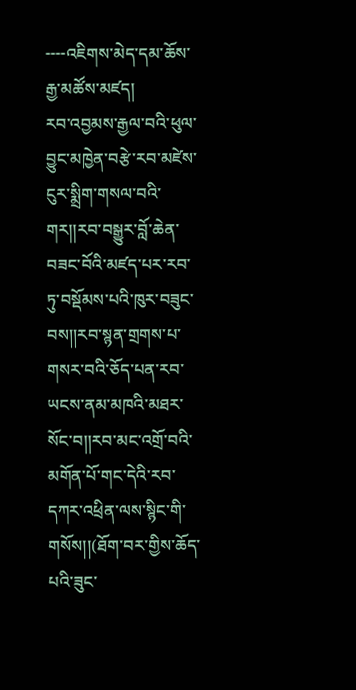----འཇིགས་མེད་དམ་ཆོས་རྒྱ་མཚོས་མཛད།
རབ་འབྱམས་རྒྱལ་བའི་ཕུལ་བྱུང་མཁྱེན་བརྩེ་རབ་མཛེས་ངུར་སྨྲིག་གསལ་བའི་གར།།རབ་བསྒྱུར་བློ་ཆེན་བཟང་བོའི་མཛད་པར་རབ་ཏུ་བསྡོམས་པའི་ཁུར་བཟུང་བས།།རབ་སྙན་གྲགས་པ་གསར་བའི་ཅོད་པན་རབ་ཡངས་ནམ་མཁའི་མཐར་སོང་བ།།རབ་མང་འགྲོ་བའི་མགོན་པོ་གང་དེའི་རབ་དཀར་འཕྲིན་ལས་སྙིང་གི་གསོས།།(ཐོག་བར་གྱིས་ཆོད་པའི་ཟུང་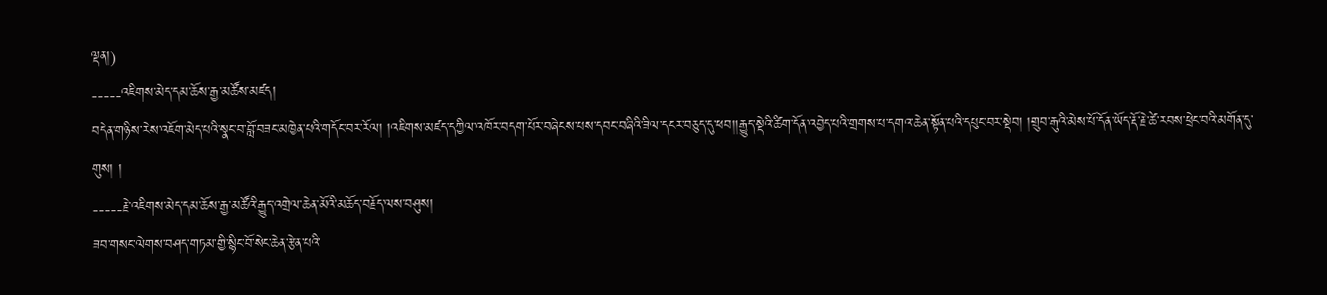ལྡན།)
-----འཇིགས་མེད་དམ་ཆོས་རྒྱ་མཚོས་མཛད།
བདེན་གཉིས་རེས་འཇོག་མེད་པའི་སྣང་བ་བློ་བཟང་མཁྱེན་པའི་གདོང་བར་རོལ། །འཇིགས་མཛད་དཀྱིལ་འཁོར་བདག་པོར་བཞེངས་པས་དབང་བཞིའི་ཟིལ་དངར་བཅུད་དུ་ཕབ།།རྒྱུད་སྡེའི་ཚིག་དོན་འབྱེད་པའི་གྲགས་པ་དགའ་ཆེན་སྟོན་པའི་དཔུང་བར་སྡེབ། །གྲུབ་རྒུའི་མེས་པོ་དོན་ཡོད་རྡོ་རྗེ་ཚེ་རབས་ཕྲེང་བའི་མགོན་དུ་གུས། །
-----རྗེ་འཇིགས་མེད་དམ་ཆོས་རྒྱ་མཚོའི་རྒྱུད་འགྲེལ་ཆེན་མོའི་མཆོད་བརྗོད་ལས་བཤུས།
ཟབ་གསང་ལེགས་བཤད་གཏམ་གྱི་སྙིང་བོ་སེང་ཆེན་རྩེན་པའི་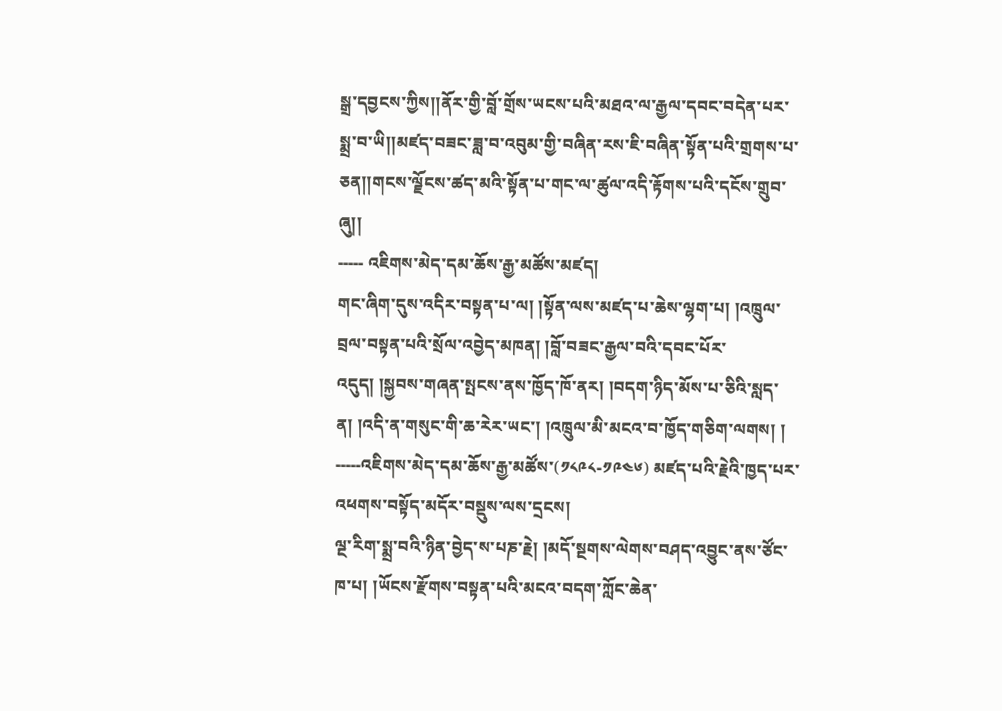སྒྲ་དབྱངས་ཀྱིས།།ནོར་གྱི་བློ་གྲོས་ཡངས་པའི་མཐའ་ལ་རྒྱལ་དབང་བདེན་པར་སྨྲ་བ་ཡི།།མཛད་བཟང་ཟླ་བ་འབུམ་གྱི་བཞིན་རས་ཇི་བཞིན་སྟོན་པའི་གྲགས་པ་ཅན།།གངས་ལྗོངས་ཚད་མའི་སྟོན་པ་གང་ལ་ཚུལ་འདི་རྟོགས་པའི་དངོས་གྲུབ་ཞུ།།
----- འཇིགས་མེད་དམ་ཆོས་རྒྱ་མཚོས་མཛད།
གང་ཞིག་དུས་འདིར་བསྟན་པ་ལ། །སྟོན་ལས་མཛད་པ་ཆེས་ལྷག་པ། །འཁྲུལ་བྲལ་བསྟན་པའི་སྲོལ་འབྱེད་མཁན། །བློ་བཟང་རྒྱལ་བའི་དབང་པོར་འདུད། །སྐྱབས་གཞན་སྤངས་ནས་ཁྱོད་ཁོ་ནར། །བདག་ཉིད་མོས་པ་ཅིའི་སླད་ན། །འདི་ན་གསུང་གི་ཆ་རེར་ཡང་། །འཁྲུལ་མི་མངའ་བ་ཁྱོད་གཅིག་ལགས། །
-----འཇིགས་མེད་དམ་ཆོས་རྒྱ་མཚོས་(༡༨༩༨-༡༩༤༦) མཛད་པའི་རྗེའི་ཁྱད་པར་འཕགས་བསྟོད་མདོར་བསྡུས་ལས་དྲངས།
ལྔ་རིག་སྨྲ་བའི་ཉིན་བྱེད་ས་པཎ་རྗེ། །མདོ་སྔགས་ལེགས་བཤད་འབྱུང་ནས་ཙོང་ཁ་པ། །ཡོངས་རྫོགས་བསྟན་པའི་མངའ་བདག་ཀློང་ཆེན་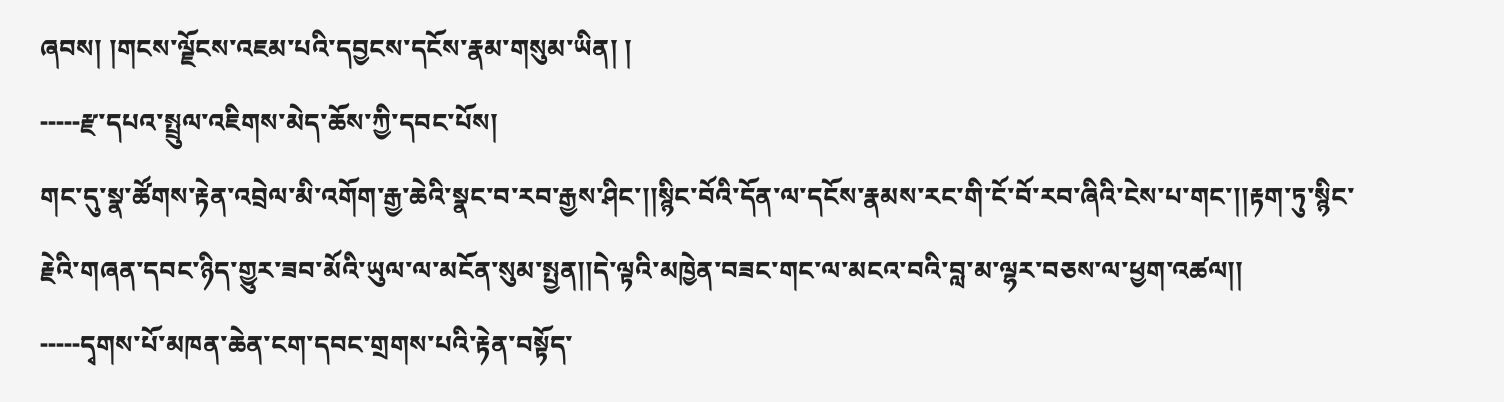ཞབས། །གངས་ལྗོངས་འཇམ་པའི་དབྱངས་དངོས་རྣམ་གསུམ་ཡིན། །
-----རྫ་དཔའ་སྤྲུལ་འཇིགས་མེད་ཆོས་ཀྱི་དབང་པོས།
གང་དུ་སྣ་ཚོགས་རྟེན་འབྲེལ་མི་འགོག་རྒྱ་ཆེའི་སྣང་བ་རབ་རྒྱས་ཤིང་།།སྙིང་བོའི་དོན་ལ་དངོས་རྣམས་རང་གི་ངོ་བོ་རབ་ཞིའི་ངེས་པ་གང་།།རྟག་ཏུ་སྙིང་རྗེའི་གཞན་དབང་ཉིད་གྱུར་ཟབ་མོའི་ཡུལ་ལ་མངོན་སུམ་སྤྱན།།དེ་ལྟའི་མཁྱེན་བཟང་གང་ལ་མངའ་བའི་བླ་མ་ལྷར་བཅས་ལ་ཕྱག་འཚལ།།
-----དྭགས་པོ་མཁན་ཆེན་ངག་དབང་གྲགས་པའི་རྟེན་བསྟོད་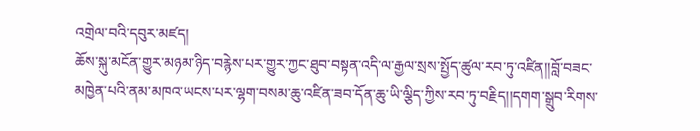འགྲེལ་བའི་དབུར་མཛད།
ཆོས་སྐུ་མངོན་གྱུར་མཉམ་ཉིད་བརྙེས་པར་གྱུར་ཀྱང་ཐུབ་བསྟན་འདི་ལ་རྒྱལ་སྲས་སྤྱོད་ཚུལ་རབ་ཏུ་འཛིན།།བློ་བཟང་མཁྱེན་པའི་ནམ་མཁའ་ཡངས་པར་ལྷག་བསམ་ཆུ་འཛིན་ཟབ་དོན་ཆུ་ཡི་ལྕིད་ཀྱིས་རབ་ཏུ་བརྗིད།།དགག་སྒྲུབ་རིགས་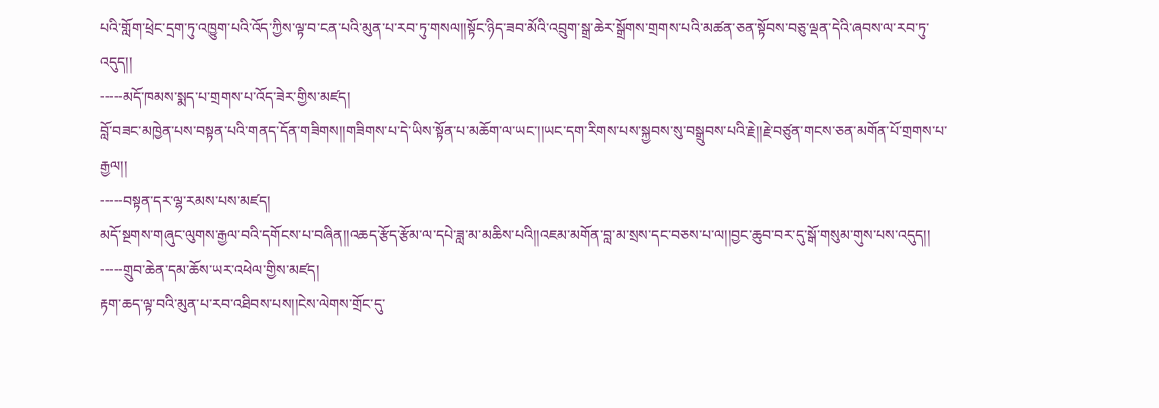པའི་གློག་ཕྲེང་དྲག་ཏུ་འཁྱུག་པའི་འོད་ཀྱིས་ལྟ་བ་ངན་པའི་མུན་པ་རབ་ཏུ་གསལ།།སྟོང་ཉིད་ཟབ་མོའི་འབྲུག་སྒྲ་ཆེར་སྒྲོགས་གྲགས་པའི་མཚན་ཅན་སྟོབས་བཅུ་ལྡན་དེའི་ཞབས་ལ་རབ་ཏུ་འདུད།།
-----མདོ་ཁམས་སྨད་པ་གྲགས་པ་འོད་ཟེར་གྱིས་མཛད།
བློ་བཟང་མཁྱེན་པས་བསྟན་པའི་གནད་དོན་གཟིགས།།གཟིགས་པ་དེ་ཡིས་སྟོན་པ་མཆོག་ལ་ཡང་།།ཡང་དག་རིགས་པས་སྐྱབས་སུ་བསྒྲུབས་པའི་རྗེ།།རྗེ་བཙུན་གངས་ཅན་མགོན་པོ་གྲགས་པ་རྒྱལ།།
-----བསྟན་དར་ལྷ་རམས་པས་མཛད།
མདོ་སྔགས་གཞུང་ལུགས་རྒྱལ་བའི་དགོངས་པ་བཞིན།།འཆད་རྩོད་རྩོམ་ལ་དཔེ་ཟླ་མ་མཆིས་པའི།།འཇམ་མགོན་བླ་མ་སྲས་དང་བཅས་པ་ལ།།བྱང་ཆུབ་བར་དུ་སྒོ་གསུམ་གུས་པས་འདུད།།
-----གྲུབ་ཆེན་དམ་ཆོས་ཡར་འཕེལ་གྱིས་མཛད།
རྟག་ཆད་ལྟ་བའི་མུན་པ་རབ་འཐིབས་པས།།ངེས་ལེགས་གྲོང་དུ་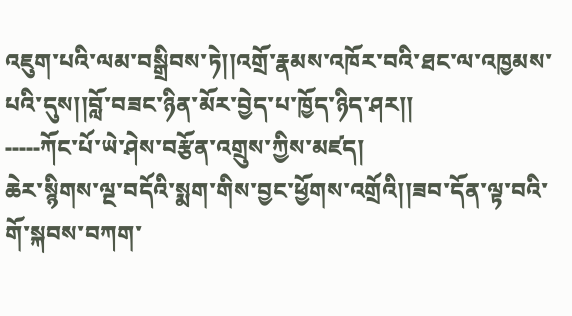འཇུག་པའི་ལམ་བསྒྲིབས་ཏེ།།འགྲོ་རྣམས་འཁོར་བའི་ཐང་ལ་འཁྱམས་པའི་དུས།།བློ་བཟང་ཉིན་མོར་བྱེད་པ་ཁྱོད་ཉིད་ཤར།།
-----ཀོང་པོ་ཡེ་ཤེས་བརྩོན་འགྲུས་ཀྱིས་མཛད།
ཆེར་སྙིགས་ལྔ་བདོའི་སྨག་གིས་བྱང་ཕྱོགས་འགྲོའི།།ཟབ་དོན་ལྟ་བའི་གོ་སྐབས་བཀག་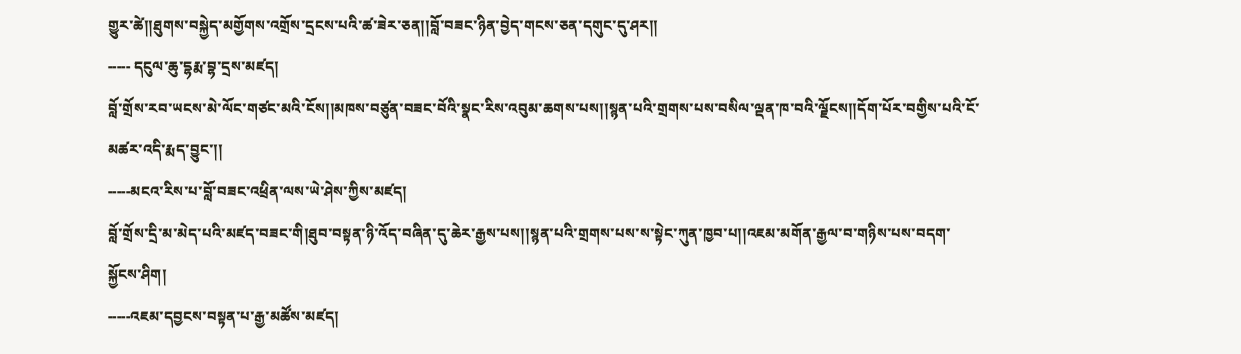གྱུར་ཚེ།།ཐུགས་བསྐྱེད་མགྱོགས་འགྲོས་དྲངས་པའི་ཚ་ཟེར་ཅན།།བློ་བཟང་ཉིན་བྱེད་གངས་ཅན་དགུང་དུ་ཤར།།
----- དངུལ་ཆུ་དྷརྨ་བྷ་དྲས་མཛད།
བློ་གྲོས་རབ་ཡངས་མེ་ལོང་གཙང་མའི་ངོས།།མཁས་བཙུན་བཟང་བོའི་སྣང་རིས་འབུམ་ཆགས་པས།།སྙན་པའི་གྲགས་པས་བསིལ་ལྡན་ཁ་བའི་ལྗོངས།།དོག་པོར་བགྱིས་པའི་ངོ་མཚར་འདི་རྨད་བྱུང་།།
-----མངའ་རིས་པ་བློ་བཟང་འཕྲིན་ལས་ཡེ་ཤེས་ཀྱིས་མཛད།
བློ་གྲོས་དྲི་མ་མེད་པའི་མཛད་བཟང་གི།ཐུབ་བསྟན་ཉི་འོད་བཞིན་དུ་ཆེར་རྒྱས་པས།།སྙན་པའི་གྲགས་པས་ས་སྟེང་ཀུན་ཁྱབ་པ།།འཇམ་མགོན་རྒྱལ་བ་གཉིས་པས་བདག་སྐྱོངས་ཤིག།
-----འཇམ་དབྱངས་བསྟན་པ་རྒྱ་མཚོས་མཛད།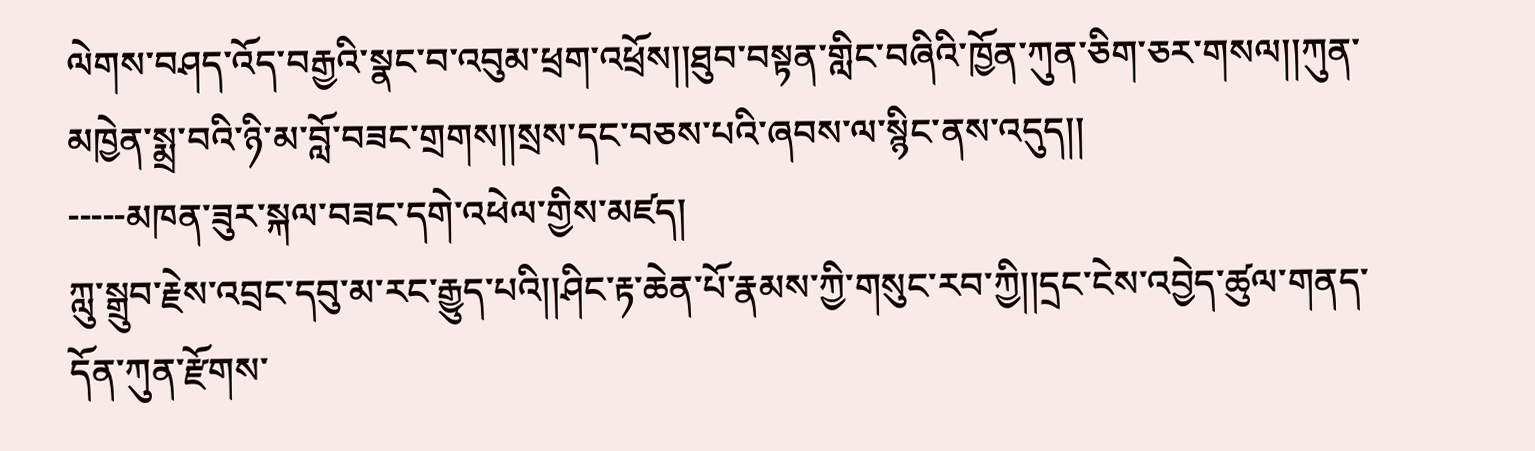ལེགས་བཤད་འོད་བརྒྱའི་སྣང་བ་འབུམ་ཕྲག་འཕྲོས།།ཐུབ་བསྟན་གླིང་བཞིའི་ཁྱོན་ཀུན་ཅིག་ཅར་གསལ།།ཀུན་མཁྱེན་སྨྲ་བའི་ཉི་མ་བློ་བཟང་གྲགས།།སྲས་དང་བཅས་པའི་ཞབས་ལ་སྙིང་ནས་འདུད།།
-----མཁན་ཟུར་སྐལ་བཟང་དགེ་འཕེལ་གྱིས་མཛད།
ཀླུ་སྒྲུབ་རྗེས་འབྲང་དབུ་མ་རང་རྒྱུད་པའི།།ཤིང་རྟ་ཆེན་པོ་རྣམས་ཀྱི་གསུང་རབ་ཀྱི།།དྲང་ངེས་འབྱེད་ཚུལ་གནད་དོན་ཀུན་རྫོགས་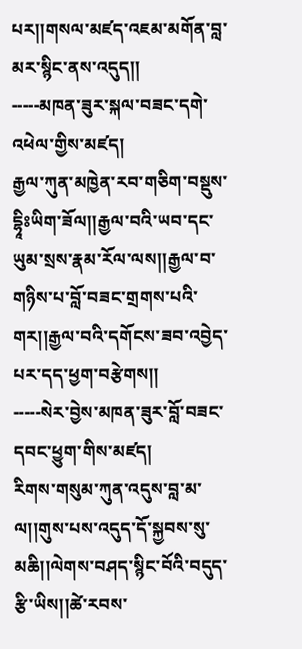པར།།གསལ་མཛད་འཇམ་མགོན་བླ་མར་སྙིང་ནས་འདུད།།
-----མཁན་ཟུར་སྐལ་བཟང་དགེ་འཕེལ་གྱིས་མཛད།
རྒྱལ་ཀུན་མཁྱེན་རབ་གཅིག་བསྡུས་དྷཱིཿཡིག་ཟོལ།།རྒྱལ་བའི་ཡབ་དང་ཡུམ་སྲས་རྣམ་རོལ་ལས།།རྒྱལ་བ་གཉིས་པ་བློ་བཟང་གྲགས་པའི་གར།།རྒྱལ་བའི་དགོངས་ཟབ་འབྱེད་པར་དད་ཕྱག་བརྩེགས།།
-----སེར་བྱེས་མཁན་ཟུར་བློ་བཟང་དབང་ཕྱུག་གིས་མཛད།
རིགས་གསུམ་ཀུན་འདུས་བླ་མ་ལ།།གུས་པས་འདུད་དོ་སྐྱབས་སུ་མཆི།།ལེགས་བཤད་སྙིང་བོའི་བདུད་རྩི་ཡིས།།ཚེ་རབས་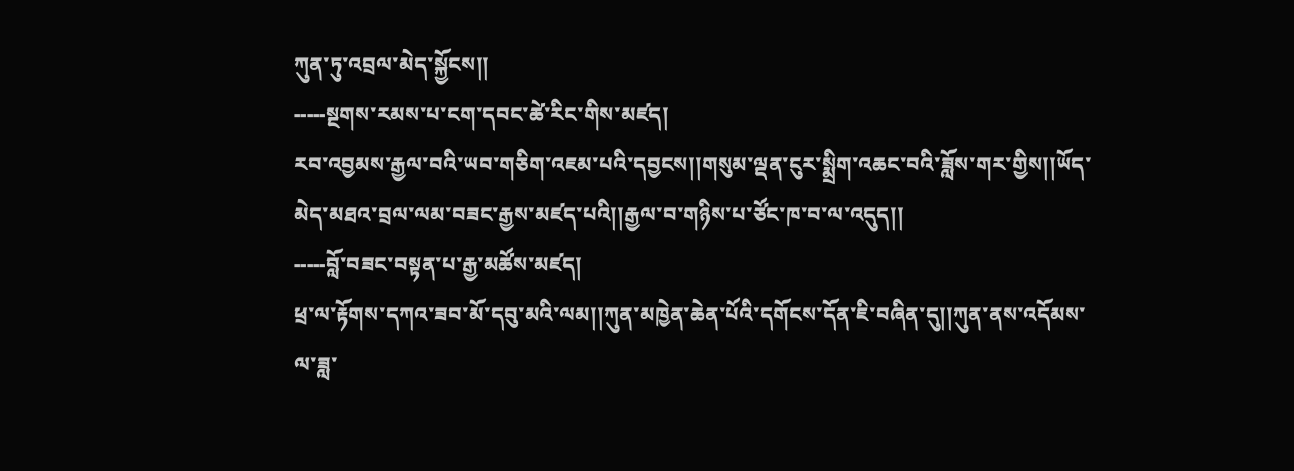ཀུན་ཏུ་འབྲལ་མེད་སྐྱོངས།།
-----སྔགས་རམས་པ་ངག་དབང་ཚེ་རིང་གིས་མཛད།
རབ་འབྱམས་རྒྱལ་བའི་ཡབ་གཅིག་འཇམ་པའི་དབྱངས།།གསུམ་ལྡན་ངུར་སྨྲིག་འཆང་བའི་ཟློས་གར་གྱིས།།ཡོད་མེད་མཐའ་བྲལ་ལམ་བཟང་རྒྱས་མཛད་པའི།།རྒྱལ་བ་གཉིས་པ་ཙོང་ཁ་བ་ལ་འདུད།།
-----བློ་བཟང་བསྟན་པ་རྒྱ་མཚོས་མཛད།
ཕྲ་ལ་རྟོགས་དཀའ་ཟབ་མོ་དབུ་མའི་ལམ།།ཀུན་མཁྱེན་ཆེན་པོའི་དགོངས་དོན་ཇི་བཞིན་དུ།།ཀུན་ནས་འདོམས་ལ་ཟླ་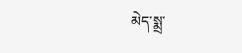མེད་སྨྲ་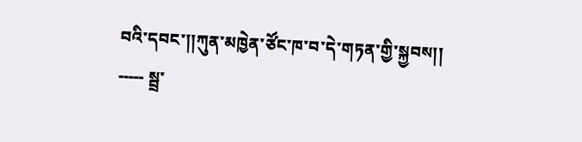བའི་དབང་།།ཀུན་མཁྱེན་ཙོང་ཁ་བ་དེ་གཏན་གྱི་སྐྱབས།།
----- སྦྲ་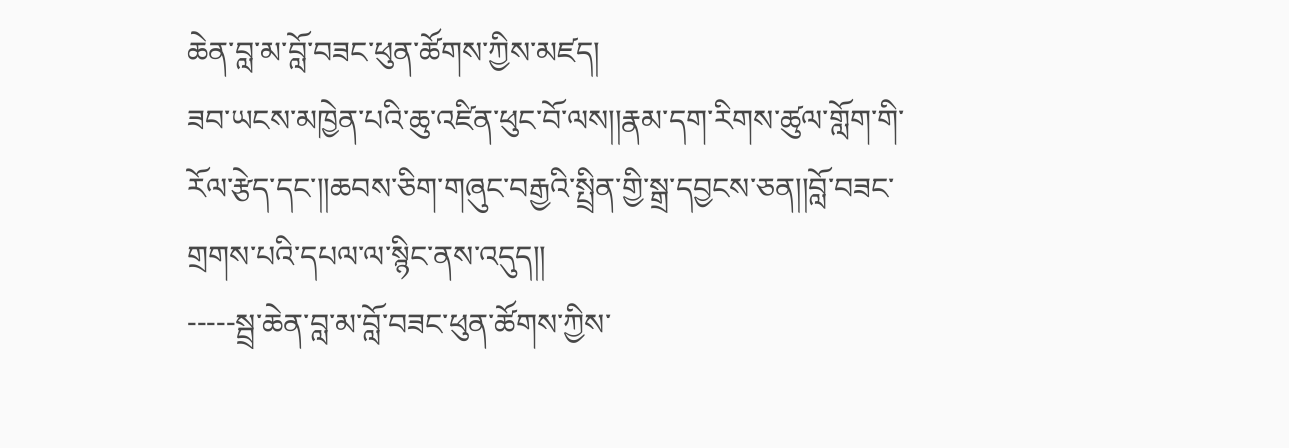ཆེན་བླ་མ་བློ་བཟང་ཕུན་ཚོགས་ཀྱིས་མཛད།
ཟབ་ཡངས་མཁྱེན་པའི་ཆུ་འཛིན་ཕུང་བོ་ལས།།རྣམ་དག་རིགས་ཚུལ་གློག་གི་རོལ་རྩེད་དང་།།ཆབས་ཅིག་གཞུང་བརྒྱའི་སྤྲིན་གྱི་སྒྲ་དབྱངས་ཅན།།བློ་བཟང་གྲགས་པའི་དཔལ་ལ་སྙིང་ནས་འདུད།།
-----སྦྲ་ཆེན་བླ་མ་བློ་བཟང་ཕུན་ཚོགས་ཀྱིས་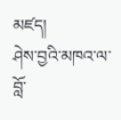མཛད།
ཤེས་བྱའི་མཁའ་ལ་བློ་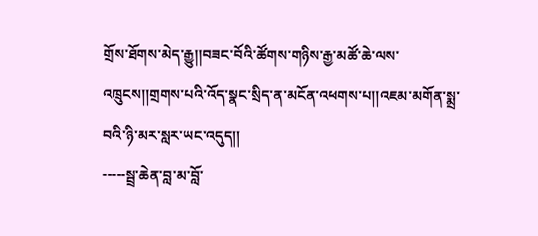གྲོས་ཐོགས་མེད་རྒྱུ།།བཟང་བོའི་ཚོགས་གཉིས་རྒྱ་མཚོ་ཆེ་ལས་འཁྲུངས།།གྲགས་པའི་འོད་སྣང་སྲིད་ན་མངོན་འཕགས་པ།།འཇམ་མགོན་སྨྲ་བའི་ཉི་མར་སླར་ཡང་འདུད།།
-----སྦྲ་ཆེན་བླ་མ་བློ་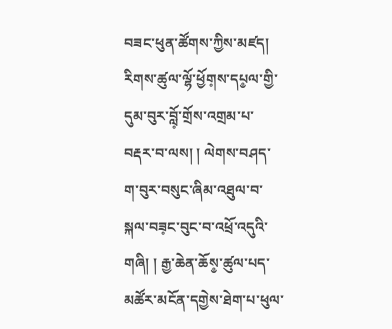བཟང་ཕུན་ཚོགས་ཀྱིས་མཛད།
རིགས་ཚུལ་ལྷོ་ཕྱོག༷ས་དཔ༵ལ་གྱི་དུམ་བུར་བློ༷་གྲོས་འགྲམ་པ་བརྡར་བ་ལས། ། ལེགས་བཤད་ག་བུར་བསུང་ཞིམ་འཐུལ་བ་སྐལ་བཟ༷ང་བུང་བ་འཕྲོ་འདུའི་གཞི། ། རྒྱ་ཆེན་ཆོས༵་ཚུལ་པད་མཚོར་མངོན་དགྱེས་ཐེག་པ་ཕུལ་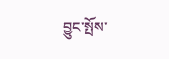བྱུང་སྤོས་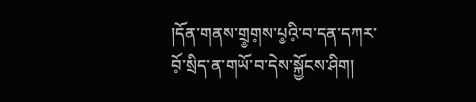།དོན་གནས་གྲ༵ག༷ས་པ༵འི༷་བ་དན་དཀར་བོ༷་སྲིད་ན་གཡོ་བ་དེས་སྐྱོངས་ཤིག།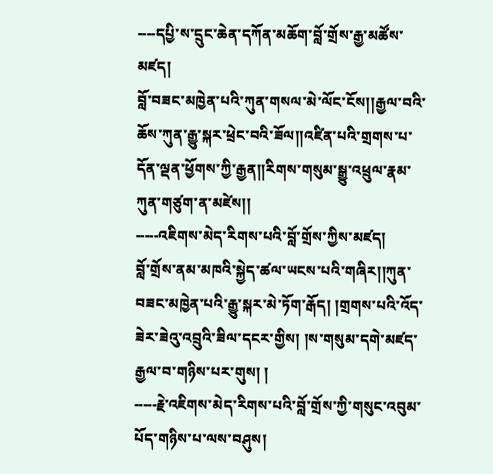----དཔྱི་ས་དྲུང་ཆེན་དཀོན་མཆོག་བློ་གྲོས་རྒྱ་མཚོས་མཛད།
བློ་བཟང་མཁྱེན་པའི་ཀུན་གསལ་མེ་ལོང་ངོས།།རྒྱལ་བའི་ཆོས་ཀུན་རྒྱུ་སྐར་ཕྲེང་བའི་ཟོལ།།འཛིན་པའི་གྲགས་པ་དོན་ལྡན་ཕྱོགས་ཀྱི་རྒྱན།།རིགས་གསུམ་སྒྱུ་འཕྲུལ་རྣམ་ཀུན་གཙུག་ན་མཛེས།།
-----འཇིགས་མེད་རིགས་པའི་བློ་གྲོས་ཀྱིས་མཛད།
བློ་གྲོས་ནམ་མཁའི་སྐྱེད་ཚལ་ཡངས་པའི་གཞིར།།ཀུན་བཟང་མཁྱེན་པའི་རྒྱུ་སྐར་མེ་ཏོག་རྒོད། །གྲགས་པའི་འོད་ཟེར་ཟེའུ་འབྲུའི་ཟིལ་དངར་གྱིས། །ས་གསུམ་དགེ་མཛད་རྒྱལ་བ་གཉིས་པར་གུས། །
-----རྗེ་འཇིགས་མེད་རིགས་པའི་བློ་གྲོས་ཀྱི་གསུང་འབུམ་པོད་གཉིས་པ་ལས་བཤུས།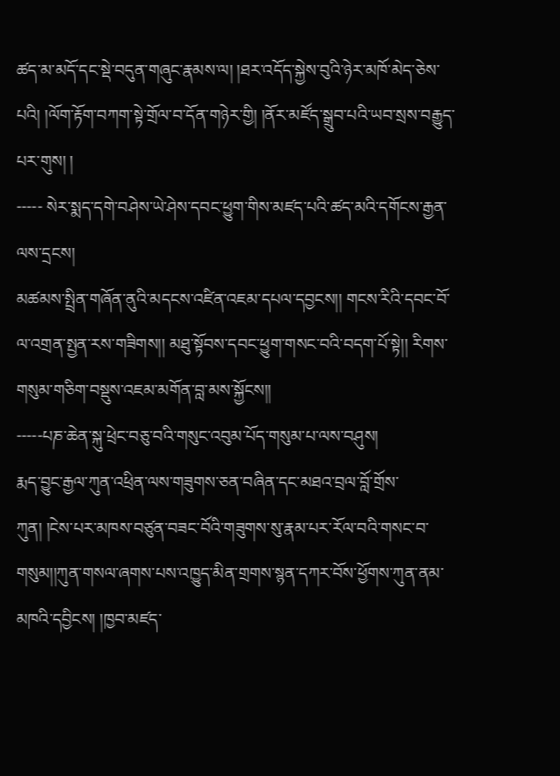ཚད་མ་མདོ་དང་སྡེ་བདུན་གཞུང་རྣམས་ལ། །ཐར་འདོད་སྐྱེས་བུའི་ཉེར་མཁོ་མེད་ཅེས་པའི། །ལོག་རྟོག་བཀག་སྟེ་གྲོལ་བ་དོན་གཉེར་གྱི། །ནོར་མཛོད་སྒྲུབ་པའི་ཡབ་སྲས་བརྒྱུད་པར་གུས། །
----- སེར་སྨད་དགེ་བཤེས་ཡེ་ཤེས་དབང་ཕྱུག་གིས་མཛད་པའི་ཚད་མའི་དགོངས་རྒྱན་ལས་དྲངས།
མཚམས་སྤྲིན་གཞོན་ནུའི་མདངས་འཛིན་འཇམ་དཔལ་དབྱངས།། གངས་རིའི་དབང་བོ་ལ་འགྲན་སྤྱན་རས་གཟིགས།། མཐུ་སྟོབས་དབང་ཕྱུག་གསང་བའི་བདག་པོ་སྟེ།། རིགས་གསུམ་གཅིག་བསྡུས་འཇམ་མགོན་བླ་མས་སྐྱོངས།།
-----པཎ་ཆེན་སྐུ་ཕྲེང་བཅུ་བའི་གསུང་འབུམ་པོད་གསུམ་པ་ལས་བཤུས།
རྨད་བྱུང་རྒྱལ་ཀུན་འཕྲིན་ལས་གཟུགས་ཅན་བཞིན་དང་མཐའ་བྲལ་བློ་གྲོས་ཀུན། །ངེས་པར་མཁས་བཙུན་བཟང་བོའི་གཟུགས་སུ་རྣམ་པར་རོལ་བའི་གསང་བ་གསུམ།།ཀུན་གསལ་ཞགས་པས་འཁྱུད་མིན་གྲགས་སྙན་དཀར་བོས་ཕྱོགས་ཀུན་ནམ་མཁའི་དབྱིངས། །ཁྱབ་མཛད་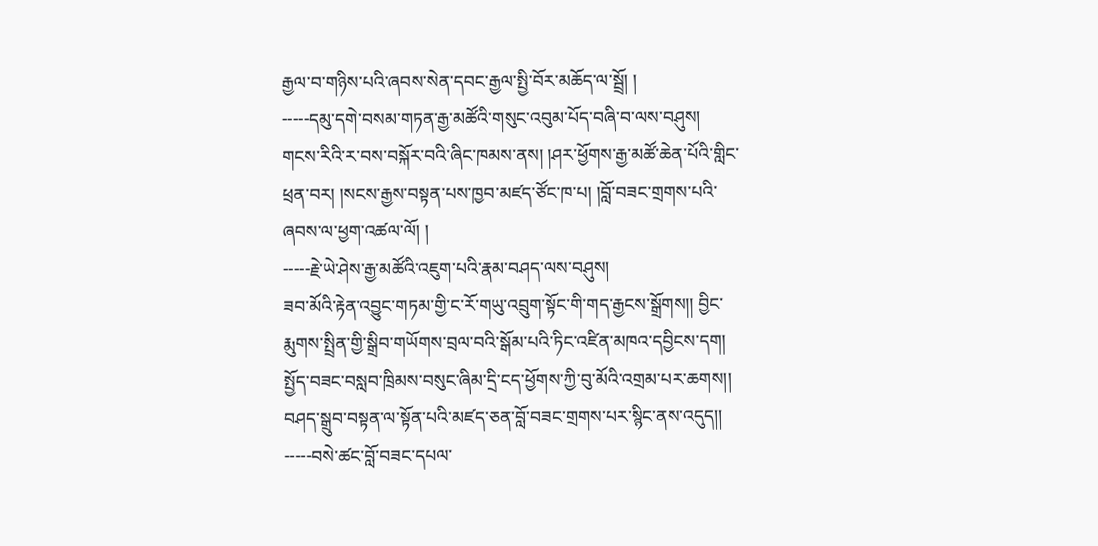རྒྱལ་བ་གཉིས་པའི་ཞབས་སེན་དབང་རྒྱལ་སྤྱི་བོར་མཆོད་ལ་སྦྲོ། །
-----དམུ་དགེ་བསམ་གཏན་རྒྱ་མཚོའི་གསུང་འབུམ་པོད་བཞི་བ་ལས་བཤུས།
གངས་རིའི་ར་བས་བསྐོར་བའི་ཞིང་ཁམས་ནས། །ཤར་ཕྱོགས་རྒྱ་མཚོ་ཆེན་པོའི་གླིང་ཕྲན་བར། །སངས་རྒྱས་བསྟན་པས་ཁྱབ་མཛད་ཙོང་ཁ་པ། །བློ་བཟང་གྲགས་པའི་ཞབས་ལ་ཕྱག་འཚལ་ལོ། །
-----རྗེ་ཡེ་ཤེས་རྒྱ་མཚོའི་འཇུག་པའི་རྣམ་བཤད་ལས་བཤུས།
ཟབ་མོའི་རྟེན་འབྱུང་གཏམ་གྱི་ང་རོ་གཡུ་འབྲུག་སྟོང་གི་གད་རྒྱངས་སྒྲོགས།། བྱིང་རྨུགས་སྤྲིན་གྱི་སྒྲིབ་གཡོགས་བྲལ་བའི་སྒོམ་པའི་ཏིང་འཛིན་མཁའ་དབྱིངས་དག། སྤྱོད་བཟང་བསླབ་ཁྲིམས་བསུང་ཞིམ་དྲི་ངད་ཕྱོགས་ཀྱི་བུ་མོའི་འགྲམ་པར་ཆགས།། བཤད་སྒྲུབ་བསྟན་ལ་སྟོན་པའི་མཛད་ཅན་བློ་བཟང་གྲགས་པར་སྙིང་ནས་འདུད།།
-----བསེ་ཚང་བློ་བཟང་དཔལ་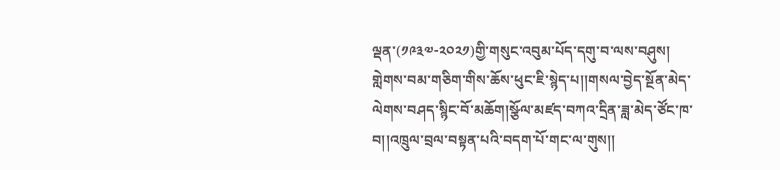ལྡན་(༡༩༣༧-༢༠༢༡)གྱི་གསུང་འབུམ་པོད་དགུ་བ་ལས་བཤུས།
གླེགས་བམ་གཅིག་གིས་ཆོས་ཕུང་ཇི་སྙེད་པ།།གསལ་བྱེད་སྔོན་མེད་ལེགས་བཤད་སྙིང་བོ་མཆོག།སྩོལ་མཛད་བཀའ་དྲིན་ཟླ་མེད་ཙོང་ཁ་བ།།འཁྲུལ་བྲལ་བསྟན་པའི་བདག་པོ་གང་ལ་གུས།།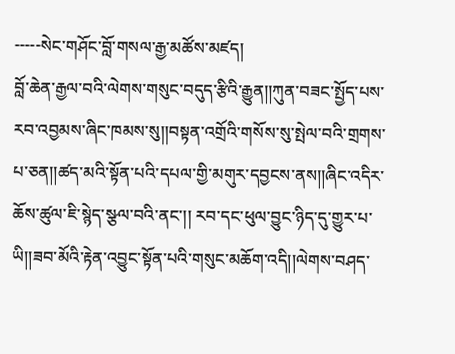-----སེང་གཤོང་བློ་གསལ་རྒྱ་མཚོས་མཛད།
བློ་ཆེན་རྒྱལ་བའི་ལེགས་གསུང་བདུད་རྩིའི་རྒྱུན།།ཀུན་བཟང་སྤྱོད་པས་རབ་འབྱམས་ཞིང་ཁམས་སུ།།བསྟན་འགྲོའི་གསོས་སུ་སྤེལ་བའི་གྲགས་པ་ཅན།།ཚད་མའི་སྟོན་པའི་དཔལ་གྱི་མགུར་དབྱངས་ནས།།ཞིང་འདིར་ཆོས་ཚུལ་ཇི་སྙེད་སྩལ་བའི་ནང་།། རབ་དང་ཕུལ་བྱུང་ཉིད་དུ་གྱུར་པ་ཡི།།ཟབ་མོའི་རྟེན་འབྱུང་སྟོན་པའི་གསུང་མཆོག་འདི།།ལེགས་བཤད་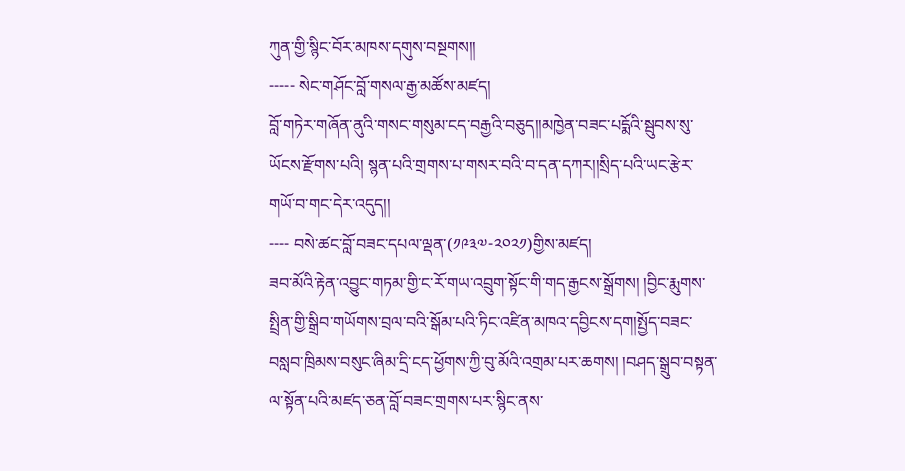ཀུན་གྱི་སྙིང་བོར་མཁས་དགུས་བསྔགས།།
----- སེང་གཤོང་བློ་གསལ་རྒྱ་མཚོས་མཛད།
བློ་གཏེར་གཞོན་ནུའི་གསང་གསུམ་ངད་བརྒྱའི་བཅུད།།མཁྱེན་བཟང་པདྨོའི་སྦུབས་སུ་ཡོངས་རྫོགས་པའི། སྙན་པའི་གྲགས་པ་གསར་བའི་བ་དན་དཀར།།སྲིད་པའི་ཡང་རྩེར་གཡོ་བ་གང་དེར་འདུད།།
---- བསེ་ཚང་བློ་བཟང་དཔལ་ལྡན་(༡༩༣༧-༢༠༢༡)གྱིས་མཛད།
ཟབ་མོའི་རྟེན་འབྱུང་གཏམ་གྱི་ང་རོ་གཡ་འབྲུག་སྟོང་གི་གད་རྒྱངས་སྒྲོགས། །བྱིང་རྨུགས་སྤྲིན་གྱི་སྒྲིབ་གཡོགས་བྲལ་བའི་སྒོམ་པའི་ཏིང་འཛིན་མཁའ་དབྱིངས་དག།སྤྱོད་བཟང་བསླབ་ཁྲིམས་བསུང་ཞིམ་དྲི་ངད་ཕྱོགས་ཀྱི་བུ་མོའི་འགྲམ་པར་ཆགས། །བཤད་སྒྲུབ་བསྟན་ལ་སྟོན་པའི་མཛད་ཅན་བློ་བཟང་གྲགས་པར་སྙིང་ནས་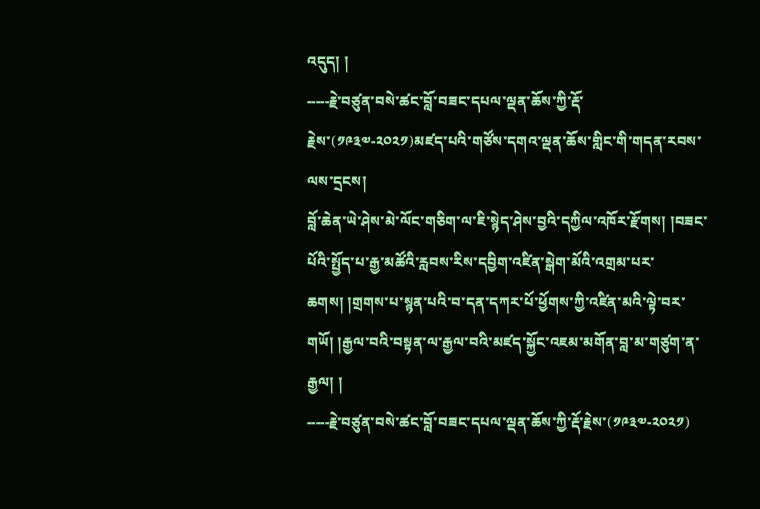འདུད། །
-----རྗེ་བཙུན་བསེ་ཚང་བློ་བཟང་དཔལ་ལྡན་ཆོས་ཀྱི་རྡོ་རྗེས་(༡༩༣༧-༢༠༢༡)མཛད་པའི་གཙོས་དགའ་ལྡན་ཆོས་གླིང་གི་གདན་རབས་ལས་དྲངས།
བློ་ཆེན་ཡེ་ཤེས་མེ་ལོང་གཅིག་ལ་ཇི་སྙེད་ཤེས་བྱའི་དཀྱིལ་འཁོར་རྫོགས། །བཟང་པོའི་སྤྱོད་པ་རྒྱ་མཚོའི་རླབས་རིས་དབྱིག་འཛིན་སྒེག་མོའི་འགྲམ་པར་ཆགས། །གྲགས་པ་སྙན་པའི་བ་དན་དཀར་པོ་ཕྱོགས་ཀྱི་འཛིན་མའི་ལྟེ་བར་གཡོ། །རྒྱལ་བའི་བསྟན་ལ་རྒྱལ་བའི་མཛད་སྐྱོང་འཇམ་མགོན་བླ་མ་གཙུག་ན་རྒྱལ། །
-----རྗེ་བཙུན་བསེ་ཚང་བློ་བཟང་དཔལ་ལྡན་ཆོས་ཀྱི་རྡོ་རྗེས་(༡༩༣༧-༢༠༢༡)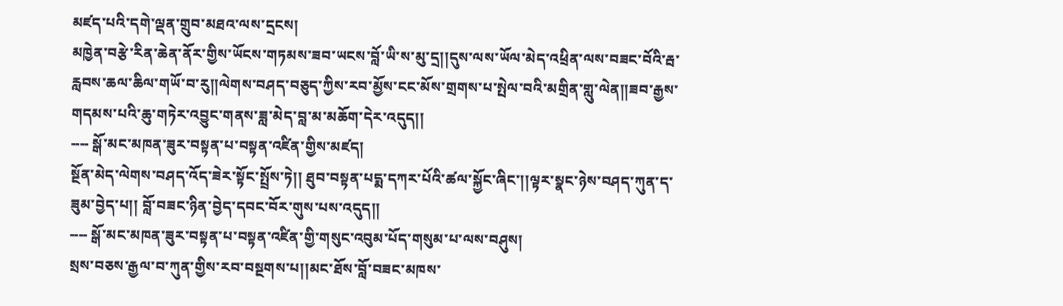མཛད་པའི་དགེ་ལྡན་གྲུབ་མཐའ་ལས་དྲངས།
མཁྱེན་བརྩེ་རིན་ཆེན་ནོར་གྱིས་ཡོངས་གཏམས་ཟབ་ཡངས་བློ་ཡི་ས་མུ་དྲ།།དུས་ལས་ཡོལ་མེད་འཕྲིན་ལས་བཟང་བོའི་རྦ་རླབས་ཆལ་ཆིལ་གཡོ་བ་རུ།།ལེགས་བཤད་བཅུད་ཀྱིས་རབ་མྱོས་ངང་མོས་གྲགས་པ་སྤེལ་བའི་མགྲིན་གླུ་ལེན།།ཟབ་རྒྱས་གདམས་པའི་ཆུ་གཏེར་འབྱུང་གནས་ཟླ་མེད་བླ་མ་མཆོག་དེར་འདུད།།
---- སྒོ་མང་མཁན་ཟུར་བསྟན་པ་བསྟན་འཛིན་གྱིས་མཛད།
སྔོན་མེད་ལེགས་བཤད་འོད་ཟེར་སྟོང་སྤྲོས་ཏེ།། ཐུབ་བསྟན་པདྨ་དཀར་པོའི་ཚལ་སྐྱོང་ཞིང་།།ལྟར་སྣང་ཉེས་བཤད་ཀུན་ད་ཟུམ་བྱེད་པ།། བློ་བཟང་ཉིན་བྱེད་དབང་བོར་གུས་པས་འདུད།།
---- སྒོ་མང་མཁན་ཟུར་བསྟན་པ་བསྟན་འཛིན་གྱི་གསུང་འབུམ་པོད་གསུམ་པ་ལས་བཤུས།
སྲས་བཅས་རྒྱལ་བ་ཀུན་གྱིས་རབ་བསྔགས་པ།།མང་ཐོས་བློ་བཟང་མཁས་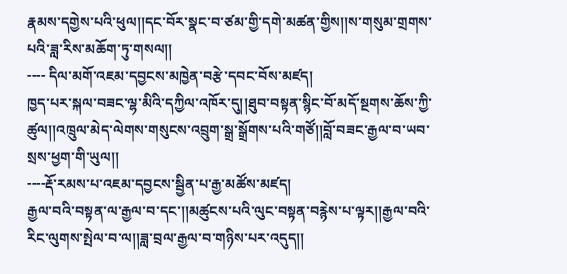རྣམས་དགྱེས་པའི་ཕུལ།།དང་བོར་སྣང་བ་ཙམ་གྱི་དགེ་མཚན་གྱིས།།ས་གསུམ་གྲགས་པའི་ཟླ་རིས་མཆོག་ཏུ་གསལ།།
---- དིལ་མགོ་འཇམ་དབྱངས་མཁྱེན་བརྩེ་དབང་བོས་མཛད།
ཁྱད་པར་སྐལ་བཟང་ལྷ་མིའི་དཀྱིལ་འཁོར་དུ།།ཐུབ་བསྟན་སྙིང་བོ་མདོ་སྔགས་ཆོས་ཀྱི་ཚུལ།།འཁྲུལ་མེད་ལེགས་གསུངས་འབྲུག་སྒྲ་སྒྲོགས་པའི་གཙོ།།བློ་བཟང་རྒྱལ་བ་ཡབ་སྲས་ཕྱག་གི་ཡུལ།།
----རྡོ་རམས་པ་འཇམ་དབྱངས་སྦྱིན་པ་རྒྱ་མཚོས་མཛད།
རྒྱལ་བའི་བསྟན་ལ་རྒྱལ་བ་དང་།།མཚུངས་པའི་ལུང་བསྟན་བརྙེས་པ་ལྟར།།རྒྱལ་བའི་རིང་ལུགས་སྤེལ་བ་ལ།།ཟླ་བྲལ་རྒྱལ་བ་གཉིས་པར་འདུད།།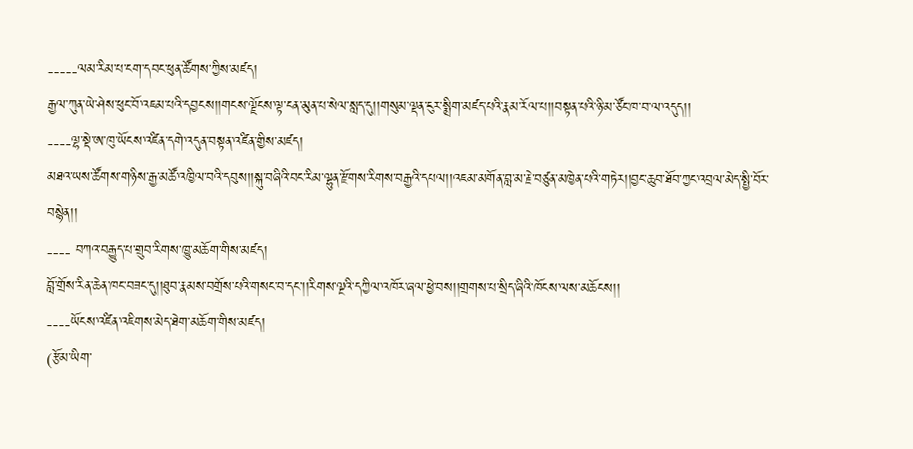-----ལམ་རིམ་པ་ངག་དབང་ཕུན་ཚོགས་ཀྱིས་མཛད།
རྒྱལ་ཀུན་ཡེ་ཤེས་ཕུང་བོ་འཇམ་པའི་དབྱངས།།གངས་ལྗོངས་ལྟ་ངན་མུན་པ་སེལ་སླད་དུ།།གསུམ་ལྡན་ངུར་སྨྲིག་མཛད་པའི་རྣམ་རོལ་པ།།བསྟན་པའི་ཉི་མ་ཙོང་ཁ་བ་ལ་འདུད།།
----ལྷ་སྡེ་ཨ་ཁུ་ཡོངས་འཛིན་དགེ་འདུན་བསྟན་འཛིན་གྱིས་མཛད།
མཐའ་ཡས་ཚོགས་གཉིས་རྒྱ་མཚོ་འཁྱིལ་བའི་དབུས།།སྐུ་བཞིའི་བང་རིམ་ལྷུན་རྫོགས་རིགས་བརྒྱའི་དཔལ།།འཇམ་མགོན་བླ་མ་རྗེ་བཙུན་མཁྱེན་པའི་གཏེར།།བྱང་ཆུབ་ཐོབ་ཀྱང་འབྲལ་མེད་སྤྱི་བོར་བསྙེན།།
---- བཀའ་བརྒྱུད་པ་གྲུབ་རིགས་ཁྱུ་མཆོག་གིས་མཛད།
བློ་གྲོས་རིན་ཆེན་ཁང་བཟང་དུ།།ཐུབ་རྣམས་བགྲོས་པའི་གསང་བ་དང་།།རིགས་ལྔའི་དཀྱིལ་འཁོར་ཞལ་ཕྱེ་བས།།གྲགས་པ་སྲིད་ཞིའི་ཁོངས་ལས་མཆོངས།།
----ཡོངས་འཛིན་འཇིགས་མེད་ཐེག་མཆོག་གིས་མཛད།
(རྩོམ་ཡིག་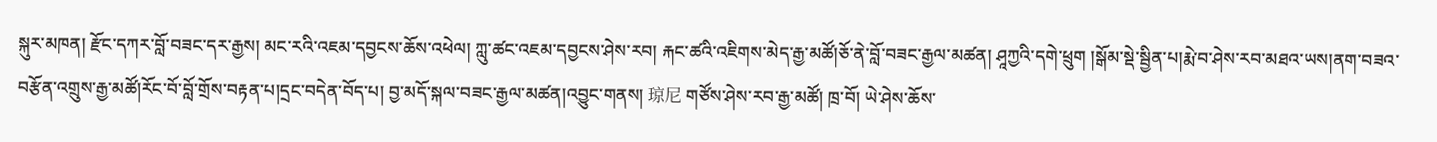སྐུར་མཁན། རྫོང་དཀར་བློ་བཟང་དར་རྒྱས། མང་རའི་འཇམ་དབྱངས་ཆོས་འཕེལ། ཀླུ་ཚང་འཇམ་དབྱངས་ཤེས་རབ། རྐང་ཚའི་འཇིགས་མེད་རྒྱ་མཚོ།ཅོ་ནེ་བློ་བཟང་རྒྱལ་མཚན། ཤཱཀྱའི་དགེ་ཕྲུག །སྒོམ་སྡེ་སྦྱིན་པ།རྨེ་བ་ཤེས་རབ་མཐའ་ཡས།ནག་བཟའ་བརྩོན་འགྲུས་རྒྱ་མཚོ།རོང་བོ་བློ་གྲོས་བརྟན་པ།དྲང་བདེན་བོད་པ། བྱ་མདོ་སྐལ་བཟང་རྒྱལ་མཚན།འབྱུང་གནས། 琼尼 གཙོས་ཤེས་རབ་རྒྱ་མཚོ། ཁྲ་བོ། ཡེ་ཤེས་ཆོས་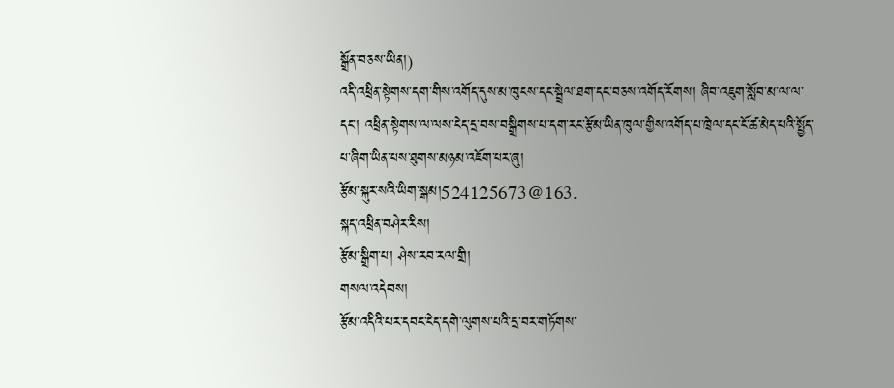སྒྲོན་བཅས་ཡིན།)
འདི་འཕྲིན་སྟེགས་དག་གིས་འགོད་དུས་མ་ཁུངས་དང་སྦྲེལ་ཐག་དང་བཅས་འགོད་རོགས། ཞིབ་འཇུག་སློབ་མ་ལ་ལ་དང་། འཕྲིན་སྟེགས་ལ་ལས་ངེད་དྲ་བས་བསྒྲིགས་པ་དག་རང་རྩོམ་ཡིན་ཁུལ་གྱིས་འགོད་པ་ཁྲེལ་དང་ངོ་ཚ་མེད་པའི་སྤྱོད་པ་ཞིག་ཡིན་པས་ཐུགས་མཉམ་འཇོག་པར་ཞུ།
རྩོམ་སྐུར་སའི་ཡིག་སྒམ།524125673@163.
སྐད་འཕྲིན་བཤེར་རིས།
རྩོམ་སྒྲིག་པ། ཤེས་རབ་རལ་གྲི།
གསལ་འདེབས།
རྩོམ་འདིའི་པར་དབང་ངེད་དགེ་ལུགས་པའི་དྲ་བར་གཏོགས་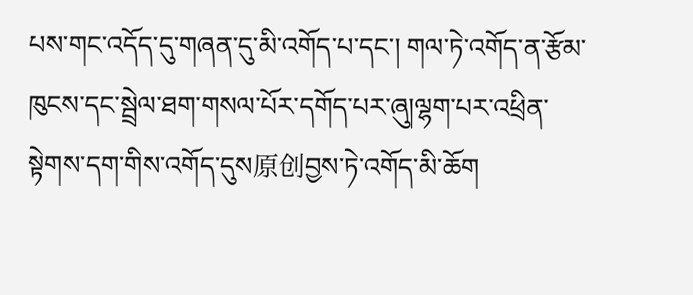པས་གང་འདོད་དུ་གཞན་དུ་མི་འགོད་པ་དང་། གལ་ཏེ་འགོད་ན་རྩོམ་ཁུངས་དང་སྦྲེལ་ཐག་གསལ་པོར་དགོད་པར་ཞུ།ལྷག་པར་འཕྲིན་སྟེགས་དག་གིས་འགོད་དུས原创བྱས་ཏེ་འགོད་མི་ཆོག